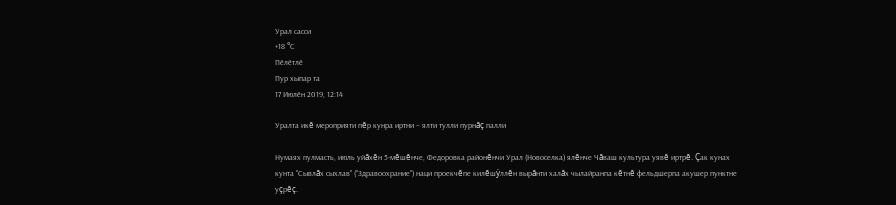Урал сасси
+18 °С
Пӗлӗтлӗ
Пур хыпар та
17 Июлӗн 2019, 12:14

Уралта икĕ мероприяти пĕр кунра иртни – ялти тулли пурнăç палли

Нумаях пулмасть, июль уйăхĕн 5-мĕшĕнче, Федоровка районĕнчи Урал (Новоселка) ялĕнче Чăваш культура уявĕ иртрĕ. Çак кунах кунта "Сывлăх сыхлав" ("Здравоохрание") наци проекчĕпе килĕшÿллĕн вырăнти халăх чылайранпа кĕтнĕ фельдшерпа акушер пунктне уçрĕç.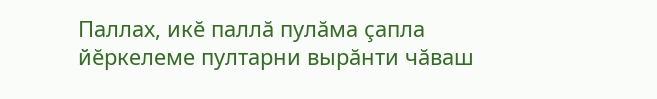Паллах, икĕ паллă пулăма çапла йĕркелеме пултарни вырăнти чăваш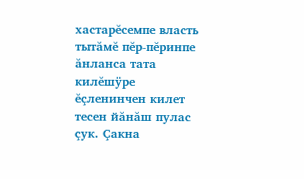хастарĕсемпе власть тытăмĕ пĕр-пĕринпе ăнланса тата килĕшÿре ĕçленинчен килет тесен йăнăш пулас çук. Çакна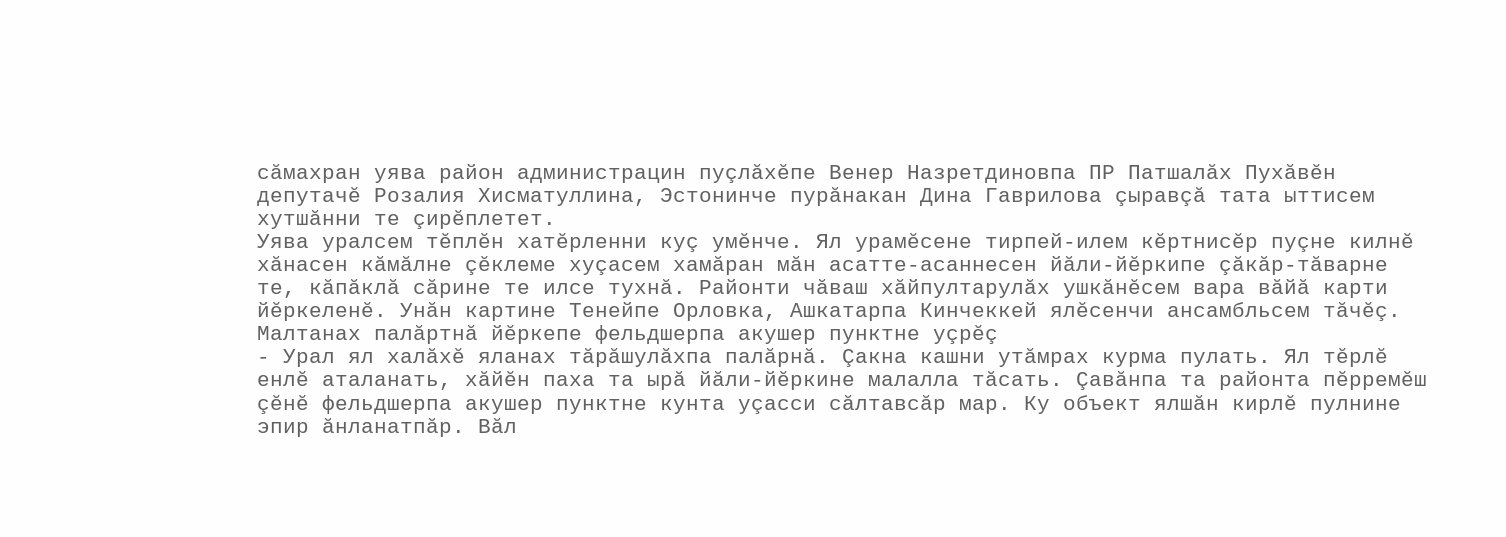сăмахран уява район администрацин пуçлăхĕпе Венер Назретдиновпа ПР Патшалăх Пухăвĕн депутачĕ Розалия Хисматуллина, Эстонинче пурăнакан Дина Гаврилова çыравçă тата ыттисем хутшăнни те çирĕплетет.
Уява уралсем тĕплĕн хатĕрленни куç умĕнче. Ял урамĕсене тирпей-илем кĕртнисĕр пуçне килнĕ хăнасен кăмăлне çĕклеме хуçасем хамăран мăн асатте-асаннесен йăли-йĕркипе çăкăр-тăварне те, кăпăклă сăрине те илсе тухнă. Районти чăваш хăйпултарулăх ушкăнĕсем вара вăйă карти йĕркеленĕ. Унăн картине Тенейпе Орловка, Ашкатарпа Кинчеккей ялĕсенчи ансамбльсем тăчĕç. Малтанах палăртнă йĕркепе фельдшерпа акушер пунктне уçрĕç
- Урал ял халăхĕ яланах тăрăшулăхпа палăрнă. Çакна кашни утăмрах курма пулать. Ял тĕрлĕ енлĕ аталанать, хăйĕн паха та ырă йăли-йĕркине малалла тăсать. Çавăнпа та районта пĕрремĕш çĕнĕ фельдшерпа акушер пунктне кунта уçасси сăлтавсăр мар. Ку объект ялшăн кирлĕ пулнине эпир ăнланатпăр. Вăл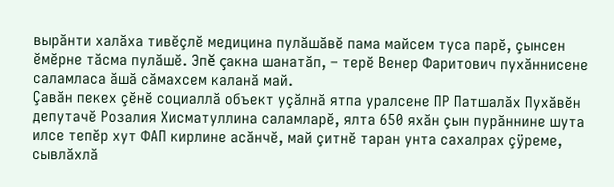вырăнти халăха тивĕçлĕ медицина пулăшăвĕ пама майсем туса парĕ, çынсен ĕмĕрне тăсма пулăшĕ. Эпĕ çакна шанатăп, – терĕ Венер Фаритович пухăннисене саламласа ăшă сăмахсем каланă май.
Çавăн пекех çĕнĕ социаллă объект уçăлнă ятпа уралсене ПР Патшалăх Пухăвĕн депутачĕ Розалия Хисматуллина саламларĕ, ялта 650 яхăн çын пурăннине шута илсе тепĕр хут ФАП кирлине асăнчĕ, май çитнĕ таран унта сахалрах çÿреме, сывлăхлă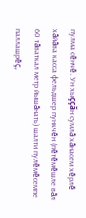пулма сĕнчĕ. Ун хыççăн сумлă хăнасем хĕрлĕ хăйăва касса фельдшер пункчĕн (пĕтĕмĕшле вăл 60 тăваткал метр йышăнать) шалти пулĕмĕсемпе паллашрĕç,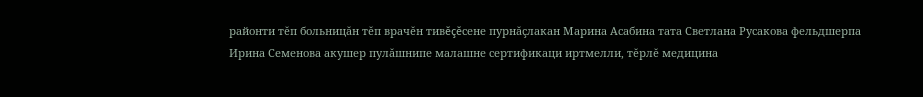районти тĕп больницăн тĕп врачĕн тивĕçĕсене пурнăçлакан Марина Асабина тата Светлана Русакова фельдшерпа Ирина Семенова акушер пулăшнипе малашне сертификаци иртмелли, тĕрлĕ медицина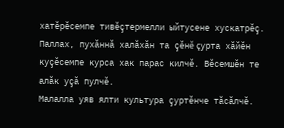хатĕрĕсемпе тивĕçтермелли ыйтусене хускатрĕç. Паллах, пухăннă халăхăн та çĕнĕ çурта хăйĕн куçĕсемпе курса хак парас килчĕ. Вĕсемшĕн те алăк уçă пулчĕ.
Малалла уяв ялти культура çуртĕнче тăсăлчĕ.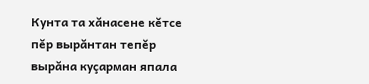Кунта та хăнасене кĕтсе пĕр вырăнтан тепĕр вырăна куçарман япала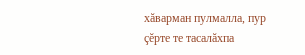хăварман пулмалла, пур çĕрте те тасалăхпа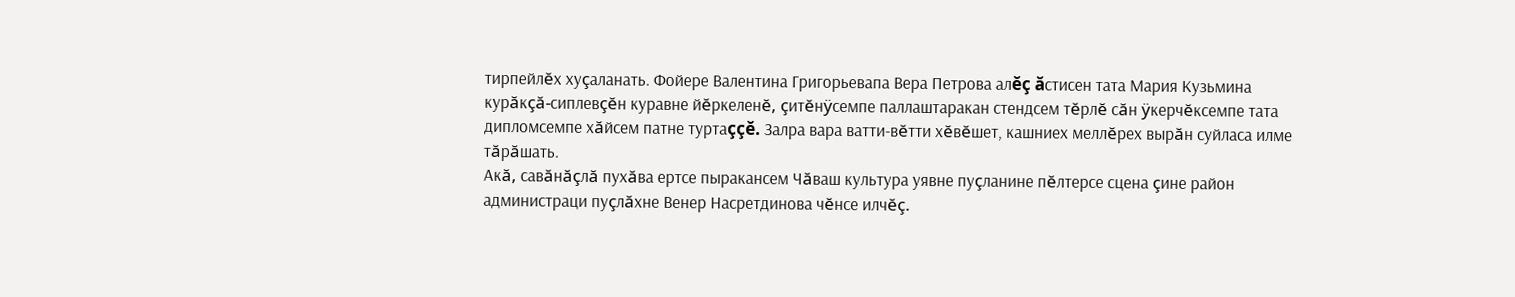тирпейлĕх хуçаланать. Фойере Валентина Григорьевапа Вера Петрова алĕç ăстисен тата Мария Кузьмина курăкçă-сиплевçĕн куравне йĕркеленĕ, çитĕнÿсемпе паллаштаракан стендсем тĕрлĕ сăн ÿкерчĕксемпе тата дипломсемпе хăйсем патне туртаççĕ. Залра вара ватти-вĕтти хĕвĕшет, кашниех меллĕрех вырăн суйласа илме тăрăшать.
Акă, савăнăçлă пухăва ертсе пыракансем Чăваш культура уявне пуçланине пĕлтерсе сцена çине район администраци пуçлăхне Венер Насретдинова чĕнсе илчĕç.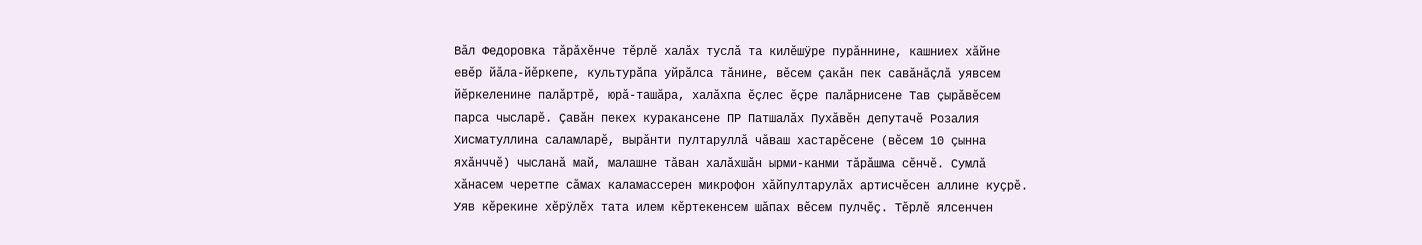Вăл Федоровка тăрăхĕнче тĕрлĕ халăх туслă та килĕшÿре пурăннине, кашниех хăйне евĕр йăла-йĕркепе, культурăпа уйрăлса тăнине, вĕсем çакăн пек савăнăçлă уявсем йĕркеленине палăртрĕ, юрă-ташăра, халăхпа ĕçлес ĕçре палăрнисене Тав çырăвĕсем парса чысларĕ. Çавăн пекех куракансене ПР Патшалăх Пухăвĕн депутачĕ Розалия Хисматуллина саламларĕ, вырăнти пултаруллă чăваш хастарĕсене (вĕсем 10 çынна яхăнччĕ) чысланă май, малашне тăван халăхшăн ырми-канми тăрăшма сĕнчĕ. Сумлă хăнасем черетпе сăмах каламассерен микрофон хăйпултарулăх артисчĕсен аллине куçрĕ. Уяв кĕрекине хĕрÿлĕх тата илем кĕртекенсем шăпах вĕсем пулчĕç. Тĕрлĕ ялсенчен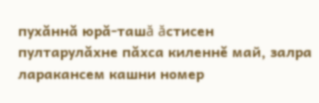пухăннă юрă-ташă ăстисен пултарулăхне пăхса киленнĕ май, залра ларакансем кашни номер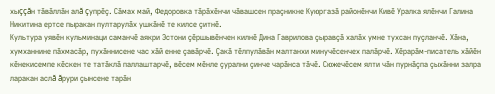хыççăн тăвăллăн алă çупрĕç. Сăмах май, Федоровка тăрăхĕнчи чăвашсен праçникне Куюргазă районĕнчи Кивĕ Уралка ялĕнчи Галина Никитина ертсе пыракан пултарулăх ушкăнĕ те килсе çитнĕ.
Культура уявĕн кульминаци саманчĕ аякри Эстони çĕршывĕнчен килнĕ Дина Гаврилова çыравçă халăх умне тухсан пуçланчĕ. Хăна, хумханнине пăхмасăр, пухăннисене час хăй енне çавăрчĕ. Çакă тĕлпулăвăн малтанхи минучĕсенчех палăрчĕ. Хĕрарăм-писатель хăйĕн кĕнекисемпе кĕскен те татăклă паллаштарчĕ, вĕсем мĕнле çурални çинче чарăнса тăчĕ. Сюжечĕсем ялти чăн пурнăçпа çыхăнни залра ларакан аслă ăрури çынсене тарăн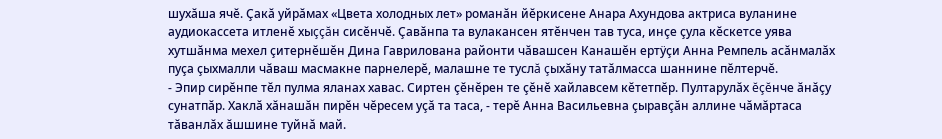шухăша ячĕ. Çакă уйрăмах «Цвета холодных лет» романăн йĕркисене Анара Ахундова актриса вуланине аудиокассета итленĕ хыççăн сисĕнчĕ. Çавăнпа та вулакансен ятĕнчен тав туса, инçе çула кĕскетсе уява хутшăнма мехел çитернĕшĕн Дина Гаврилована районти чăвашсен Канашĕн ертÿçи Анна Ремпель асăнмалăх пуçа çыхмалли чăваш масмакне парнелерĕ, малашне те туслă çыхăну татăлмасса шаннине пĕлтерчĕ.
- Эпир сирĕнпе тĕл пулма яланах хавас. Сиртен çĕнĕрен те çĕнĕ хайлавсем кĕтетпĕр. Пултарулăх ĕçĕнче ăнăçу сунатпăр. Хаклă хăнашăн пирĕн чĕресем уçă та таса, - терĕ Анна Васильевна çыравçăн аллине чăмăртаса тăванлăх ăшшине туйнă май.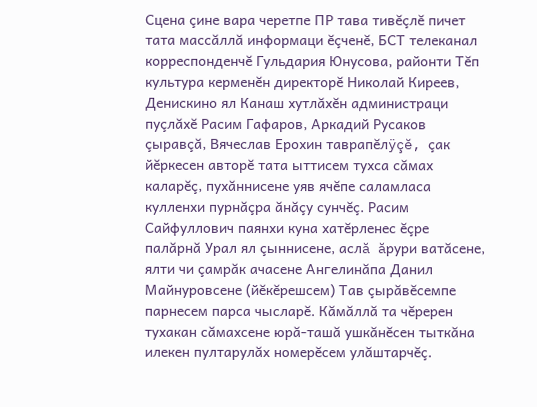Сцена çине вара черетпе ПР тава тивĕçлĕ пичет тата массăллă информаци ĕçченĕ, БСТ телеканал корреспонденчĕ Гульдария Юнусова, районти Тĕп культура керменĕн директорĕ Николай Киреев, Денискино ял Канаш хутлăхĕн администраци пуçлăхĕ Расим Гафаров, Аркадий Русаков çыравçă, Вячеслав Ерохин таврапĕлÿçĕ, çак йĕркесен авторĕ тата ыттисем тухса сăмах каларĕç, пухăннисене уяв ячĕпе саламласа кулленхи пурнăçра ăнăçу сунчĕç. Расим Сайфуллович паянхи куна хатĕрленес ĕçре палăрнă Урал ял çыннисене, аслă ăрури ватăсене, ялти чи çамрăк ачасене Ангелинăпа Данил Майнуровсене (йĕкĕрешсем) Тав çырăвĕсемпе парнесем парса чысларĕ. Кăмăллă та чĕререн тухакан сăмахсене юрă-ташă ушкăнĕсен тыткăна илекен пултарулăх номерĕсем улăштарчĕç.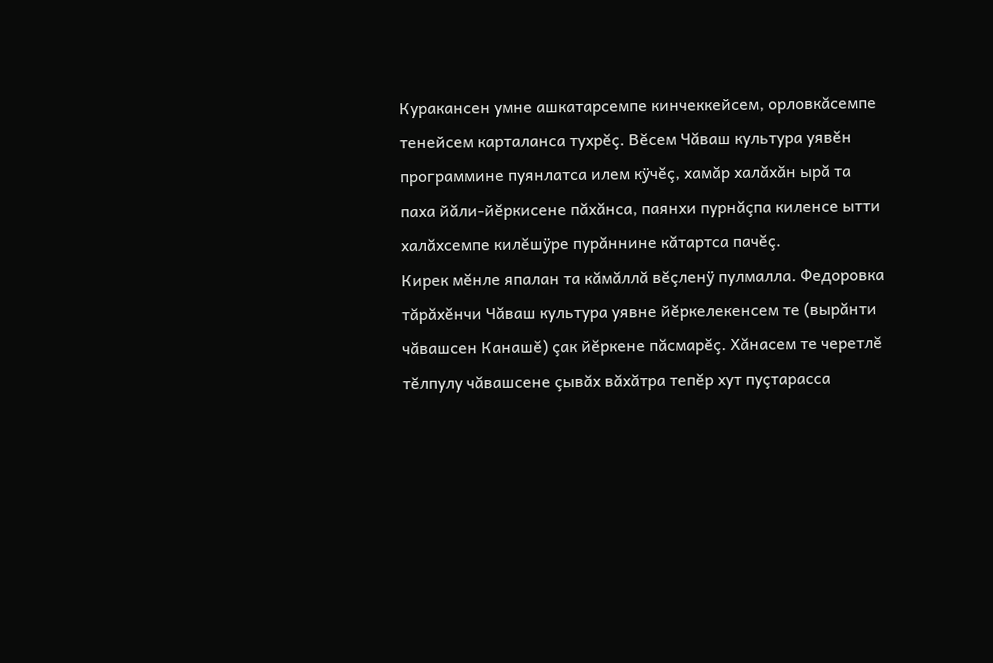Куракансен умне ашкатарсемпе кинчеккейсем, орловкăсемпе тенейсем карталанса тухрĕç. Вĕсем Чăваш культура уявĕн программине пуянлатса илем кÿчĕç, хамăр халăхăн ырă та паха йăли-йĕркисене пăхăнса, паянхи пурнăçпа киленсе ытти халăхсемпе килĕшÿре пурăннине кăтартса пачĕç.
Кирек мĕнле япалан та кăмăллă вĕçленÿ пулмалла. Федоровка тăрăхĕнчи Чăваш культура уявне йĕркелекенсем те (вырăнти чăвашсен Канашĕ) çак йĕркене пăсмарĕç. Хăнасем те черетлĕ тĕлпулу чăвашсене çывăх вăхăтра тепĕр хут пуçтарасса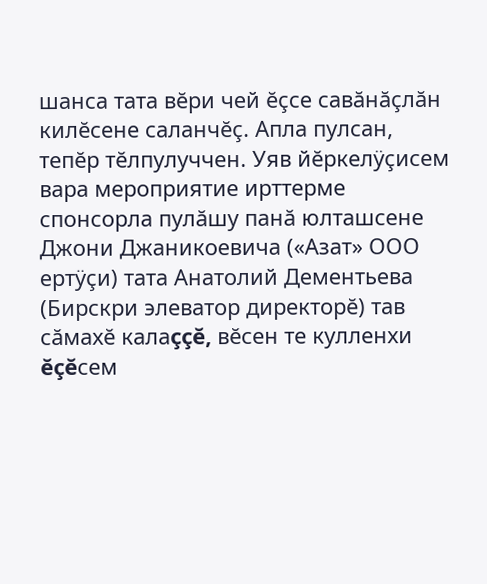шанса тата вĕри чей ĕçсе савăнăçлăн килĕсене саланчĕç. Апла пулсан, тепĕр тĕлпулуччен. Уяв йĕркелÿçисем вара мероприятие ирттерме спонсорла пулăшу панă юлташсене Джони Джаникоевича («Азат» ООО ертÿçи) тата Анатолий Дементьева (Бирскри элеватор директорĕ) тав сăмахĕ калаççĕ, вĕсен те кулленхи ĕçĕсем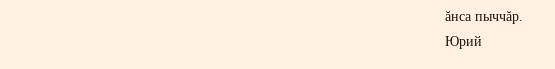ăнса пыччăр.
Юрий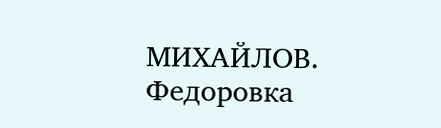МИХАЙЛОВ.
Федоровка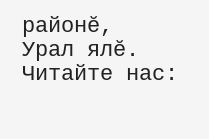районĕ,
Урал ялĕ.
Читайте нас: